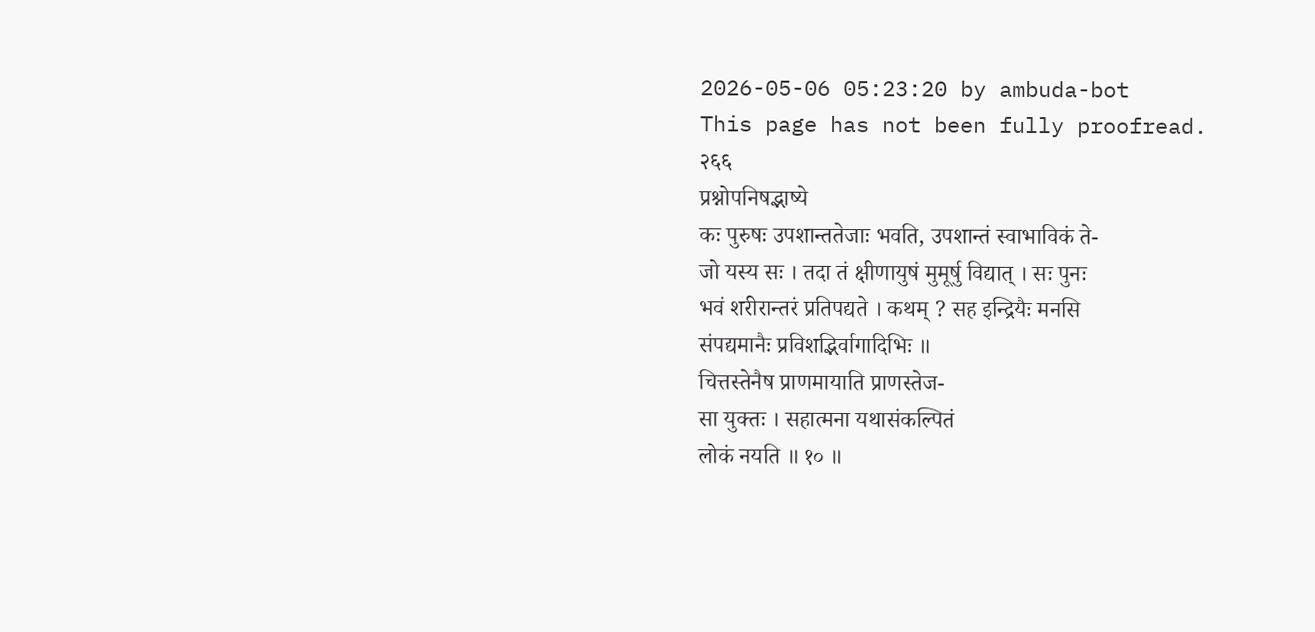2026-05-06 05:23:20 by ambuda-bot
This page has not been fully proofread.
२६६
प्रश्नोपनिषद्भाष्ये
कः पुरुषः उपशान्ततेजाः भवति, उपशान्तं स्वाभाविकं ते-
जो यस्य सः । तदा तं क्षीणायुषं मुमूर्षु विद्यात् । सः पुनः
भवं शरीरान्तरं प्रतिपद्यते । कथम् ? सह इन्द्रियैः मनसि
संपद्यमानैः प्रविशद्भिर्वागादिभिः ॥
चित्तस्तेनैष प्राणमायाति प्राणस्तेज-
सा युक्तः । सहात्मना यथासंकल्पितं
लोकं नयति ॥ १० ॥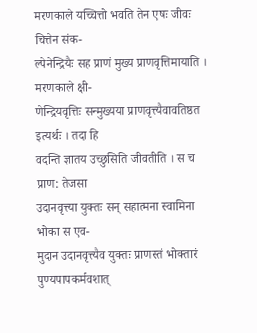मरणकाले यच्चित्तो भवति तेन एषः जीवः चित्तेन संक-
ल्पेनेन्द्रियैः सह प्राणं मुख्य प्राणवृत्तिमायाति । मरणकाले क्षी-
णेन्द्रियवृत्तिः सन्मुख्यया प्राणवृत्त्यैवावतिष्ठत इत्यर्थः । तदा हि
वदन्ति ज्ञातय उच्छुसिति जीवतीति । स च प्राण: तेजसा
उदानवृत्त्या युक्तः सन् सहात्मना स्वामिना भोका स एव-
मुदान उदानवृत्त्यैव युक्तः प्राणस्तं भोक्तारं पुण्यपापकर्मवशात्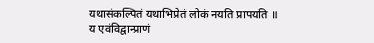यथासंकल्पितं यथाभिप्रेतं लोकं नयति प्रापयति ॥
य एवंविद्वान्प्राणं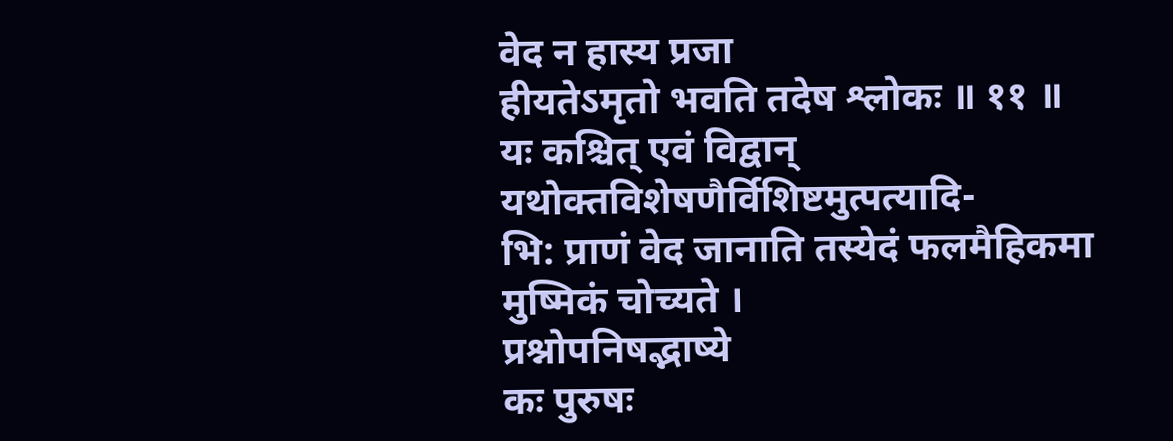वेद न हास्य प्रजा
हीयतेऽमृतो भवति तदेष श्लोकः ॥ ११ ॥
यः कश्चित् एवं विद्वान् यथोक्तविशेषणैर्विशिष्टमुत्पत्यादि-
भि: प्राणं वेद जानाति तस्येदं फलमैहिकमा मुष्मिकं चोच्यते ।
प्रश्नोपनिषद्भाष्ये
कः पुरुषः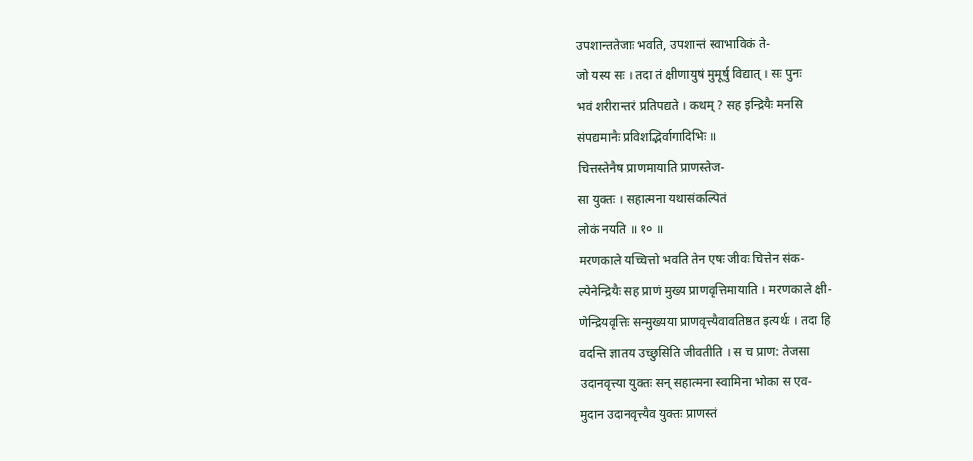उपशान्ततेजाः भवति, उपशान्तं स्वाभाविकं ते-
जो यस्य सः । तदा तं क्षीणायुषं मुमूर्षु विद्यात् । सः पुनः
भवं शरीरान्तरं प्रतिपद्यते । कथम् ? सह इन्द्रियैः मनसि
संपद्यमानैः प्रविशद्भिर्वागादिभिः ॥
चित्तस्तेनैष प्राणमायाति प्राणस्तेज-
सा युक्तः । सहात्मना यथासंकल्पितं
लोकं नयति ॥ १० ॥
मरणकाले यच्चित्तो भवति तेन एषः जीवः चित्तेन संक-
ल्पेनेन्द्रियैः सह प्राणं मुख्य प्राणवृत्तिमायाति । मरणकाले क्षी-
णेन्द्रियवृत्तिः सन्मुख्यया प्राणवृत्त्यैवावतिष्ठत इत्यर्थः । तदा हि
वदन्ति ज्ञातय उच्छुसिति जीवतीति । स च प्राण: तेजसा
उदानवृत्त्या युक्तः सन् सहात्मना स्वामिना भोका स एव-
मुदान उदानवृत्त्यैव युक्तः प्राणस्तं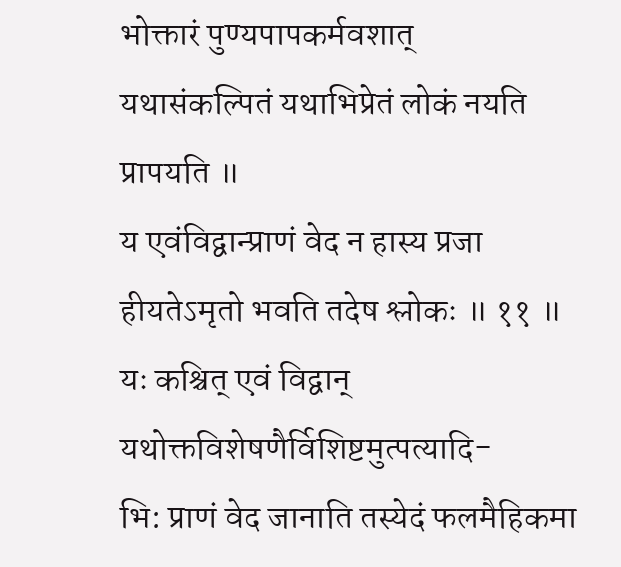भोक्तारं पुण्यपापकर्मवशात्
यथासंकल्पितं यथाभिप्रेतं लोकं नयति प्रापयति ॥
य एवंविद्वान्प्राणं वेद न हास्य प्रजा
हीयतेऽमृतो भवति तदेष श्लोकः ॥ ११ ॥
यः कश्चित् एवं विद्वान् यथोक्तविशेषणैर्विशिष्टमुत्पत्यादि-
भि: प्राणं वेद जानाति तस्येदं फलमैहिकमा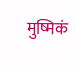मुष्मिकं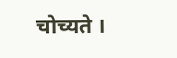चोच्यते ।